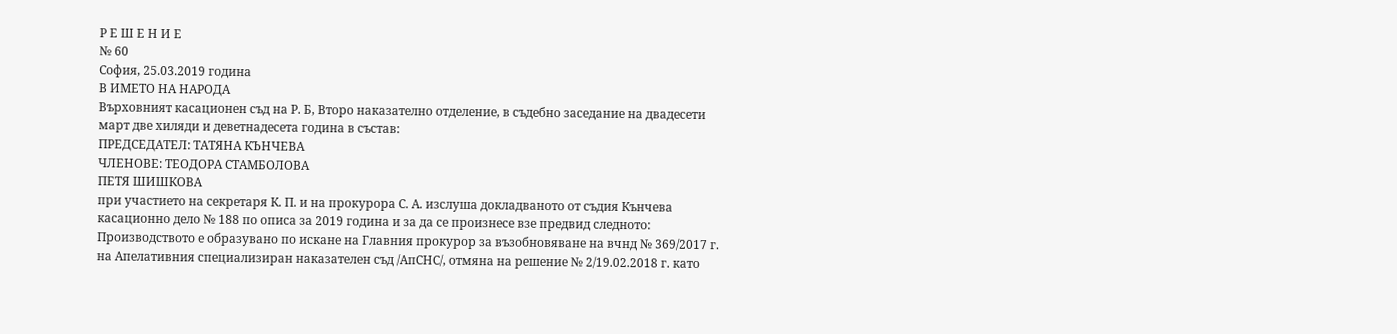Р Е Ш Е Н И Е
№ 60
София, 25.03.2019 година
В ИМЕТО НА НАРОДА
Върховният касационен съд на Р. Б, Второ наказателно отделение, в съдебно заседание на двадесети март две хиляди и деветнадесета година в състав:
ПРЕДСЕДАТЕЛ: ТАТЯНА КЪНЧЕВА
ЧЛЕНОВЕ: ТЕОДОРА СТАМБОЛОВА
ПЕТЯ ШИШКОВА
при участието на секретаря К. П. и на прокурора С. А. изслуша докладваното от съдия Кънчева касационно дело № 188 по описа за 2019 година и за да се произнесе взе предвид следното:
Производството е образувано по искане на Главния прокурор за възобновяване на вчнд № 369/2017 г. на Апелативния специализиран наказателен съд /АпСНС/, отмяна на решение № 2/19.02.2018 г. като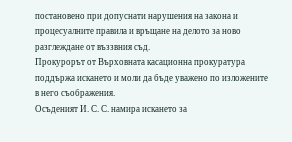постановено при допуснати нарушения на закона и процесуалните правила и връщане на делото за ново разглеждане от въззвния съд.
Прокурорът от Върховната касационна прокуратура поддържа искането и моли да бъде уважено по изложените в него съображения.
Осъденият И. С. С. намира искането за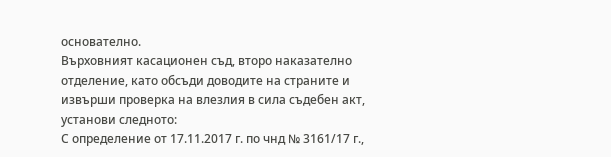основателно.
Върховният касационен съд, второ наказателно отделение, като обсъди доводите на страните и извърши проверка на влезлия в сила съдебен акт, установи следното:
С определение от 17.11.2017 г. по чнд № 3161/17 г.,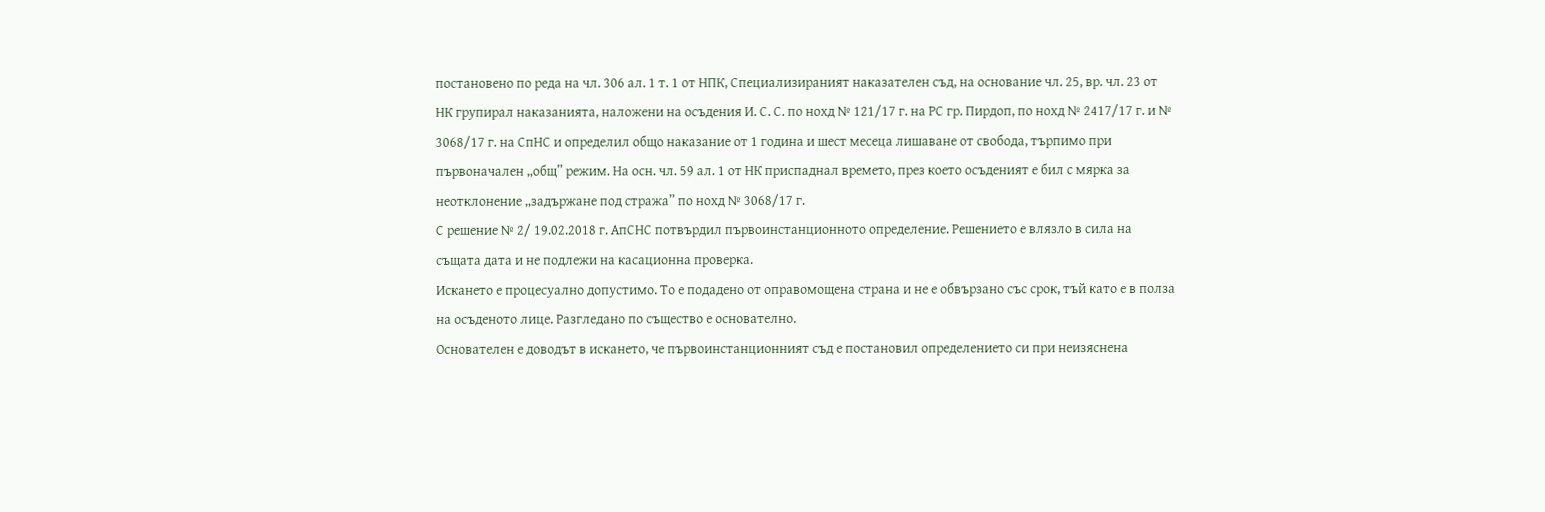постановено по реда на чл. 306 ал. 1 т. 1 от НПК, Специализираният наказателен съд, на основание чл. 25, вр. чл. 23 от НК групирал наказанията, наложени на осъдения И. С. С. по нохд № 121/17 г. на РС гр. Пирдоп, по нохд № 2417/17 г. и № 3068/17 г. на СпНС и определил общо наказание от 1 година и шест месеца лишаване от свобода, търпимо при първоначален „общ” режим. На осн. чл. 59 ал. 1 от НК приспаднал времето, през което осъденият е бил с мярка за неотклонение „задържане под стража” по нохд № 3068/17 г.
С решение № 2/ 19.02.2018 г. АпСНС потвърдил първоинстанционното определение. Решението е влязло в сила на същата дата и не подлежи на касационна проверка.
Искането е процесуално допустимо. То е подадено от оправомощена страна и не е обвързано със срок, тъй като е в полза на осъденото лице. Разгледано по същество е основателно.
Основателен е доводът в искането, че първоинстанционният съд е постановил определението си при неизяснена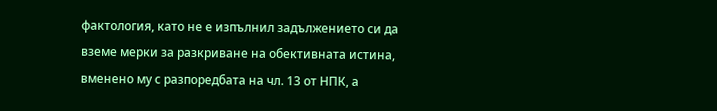фактология, като не е изпълнил задължението си да вземе мерки за разкриване на обективната истина, вменено му с разпоредбата на чл. 13 от НПК, а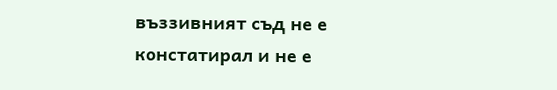въззивният съд не е констатирал и не е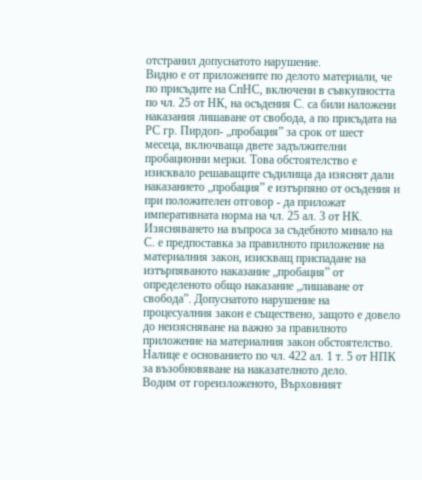отстранил допуснатото нарушение.
Видно е от приложените по делото материали, че по присъдите на СпНС, включени в съвкупността по чл. 25 от НК, на осъдения С. са били наложени наказания лишаване от свобода, а по присъдата на РС гр. Пирдоп- „пробация” за срок от шест месеца, включваща двете задължителни пробационни мерки. Това обстоятелство е изисквало решаващите съдилища да изяснят дали наказанието „пробация” е изтърпяно от осъдения и при положителен отговор - да приложат императивната норма на чл. 25 ал. 3 от НК. Изясняването на въпроса за съдебното минало на С. е предпоставка за правилното приложение на материалния закон, изискващ приспадане на изтърпяваното наказание „пробация” от определеното общо наказание „лишаване от свобода”. Допуснатото нарушение на процесуалния закон е съществено, защото е довело до неизясняване на важно за правилното приложение на материалния закон обстоятелство. Налице е основанието по чл. 422 ал. 1 т. 5 от НПК за възобновяване на наказателното дело.
Водим от гореизложеното, Върховният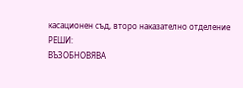касационен съд, второ наказателно отделение
РЕШИ:
ВЪЗОБНОВЯВА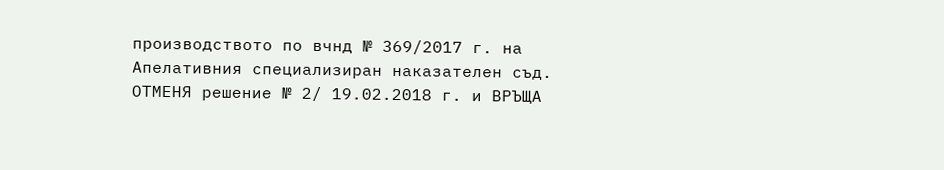производството по вчнд № 369/2017 г. на Апелативния специализиран наказателен съд.
ОТМЕНЯ решение № 2/ 19.02.2018 г. и ВРЪЩА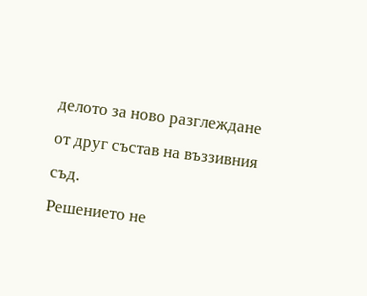делото за ново разглеждане от друг състав на въззивния съд.
Решението не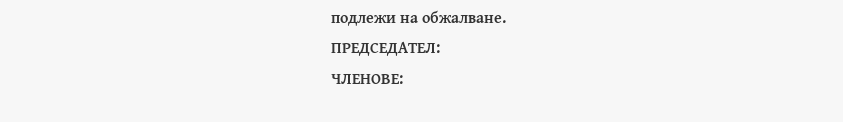подлежи на обжалване.
ПРЕДСЕДАТЕЛ:
ЧЛЕНОВЕ: